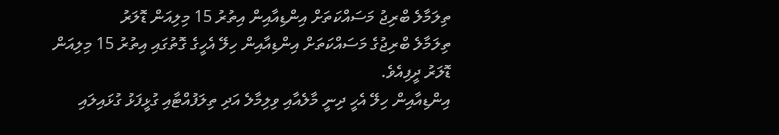ތިލަމާލެ ބްރިޖު މަސައްކަތަށް އިންޑިއާއިން އިތުރު 15 މިލިއަން ޑޮލަރު
ތިލަމާލެ ބްރިޖުގެ މަސައްކަތަށް އިންޑިއާއިން ހިލޭ އެހީގެ ގޮތުގައި އިތުރު 15 މިލިއަން ޑޮލަރު ދީފިއެވެ.
އިންޑިއާއިން ހިލޭ އެހީ ދިނީ މާލެއާއި ވިލިމާލެ އަދި ތިލަފުއްޓާއި ގުޅީފަޅު ގުޅައިލައި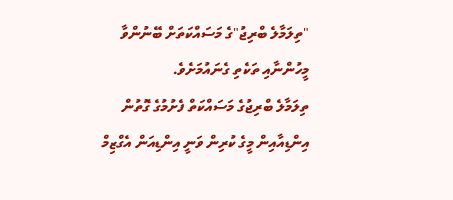"ތިލަމާލެ ބްރިޖު"ގެ މަސައްކަތަށް ބޭނުންވާ މީހުންނާއި ތަކެތި ގެނައުމަށެވެ.
ތިލަމާލެ ބްރިޖުގެ މަސައްކަތް ފެށުމުގެ ގޮތުން އިންޑިއާއިން މީގެ ކުރިން ވަނީ އިންޑިއަން އެގްޒިމް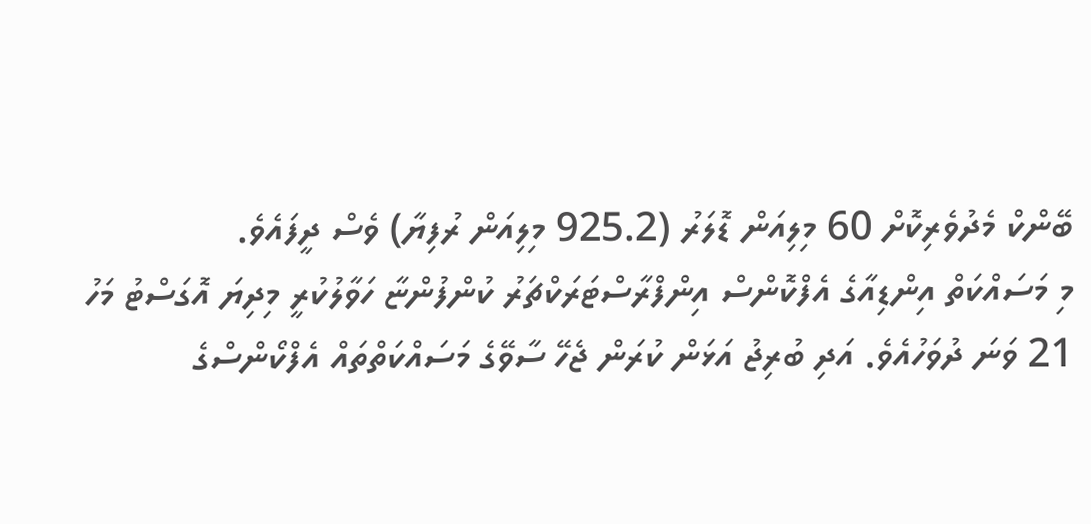ބޭންކް މެދުވެރިކޮށް 60 މިލިއަން ޑޮލަރު (925.2 މިލިއަން ރުފިޔާ) ވެސް ދީފައެވެ.
މި މަސައްކަތް އިންޑިއާގެ އެފްކޮންސް އިންފްރާސްޓަރަކްޗަރު ކުންފުންޏާ ހަވާލުކުރީ މިދިޔަ އޮގަސްޓު މަހު 21 ވަނަ ދުވަހުއެވެ. އަދި ބުރިޖު އަޅަން ކުރަން ޖެހޭ ސާވޭގެ މަސައްކަތްތައް އެފްކޯންސްގެ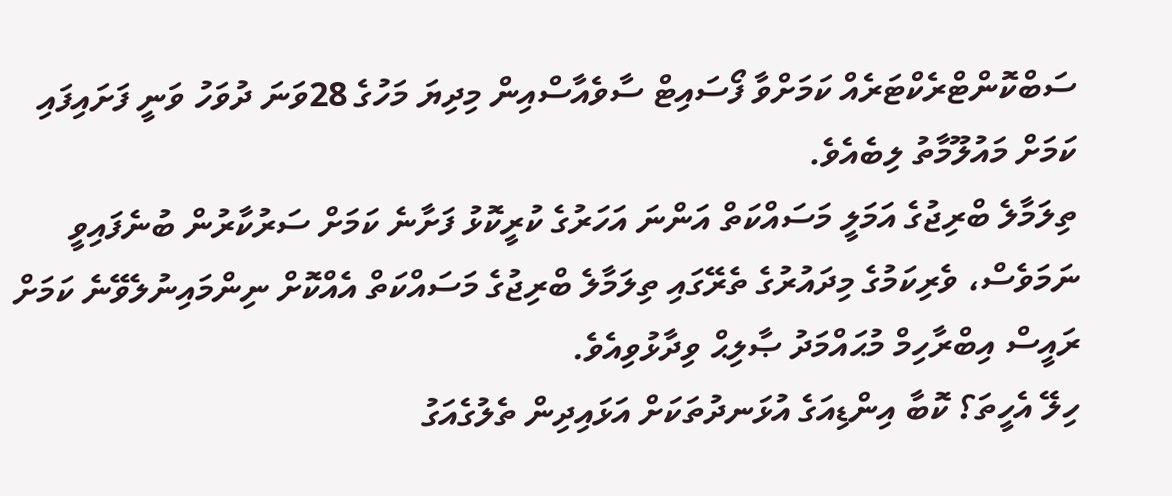ސަބްކޮންޓްރެކްޓަރެއް ކަމަށްވާ ފޯސައިޓް ސާވެއާސްއިން މިދިޔަ މަހުގެ 28ވަނަ ދުވަހު ވަނީ ފަށައިފައި ކަމަށް މައުލޫމާތު ލިބެއެވެ.
ތިލަމާލެ ބްރިޖުގެ އަމަލީ މަސައްކަތް އަންނަ އަހަރުގެ ކުރީކޮޅު ފަށާނެ ކަމަށް ސަރުކާރުން ބުނެފައިވީ ނަމަވެސް، ވެރިކަމުގެ މިދައުރުގެ ތެރޭގައި ތިލަމާލެ ބްރިޖުގެ މަސައްކަތް އެއްކޮށް ނިންމައިނުލެވޭނެ ކަމަށް ރައީސް އިބްރާހިމް މުޙައްމަދު ޞާލިޙް ވިދާޅުވިއެވެ.
ހިލޭ އެހީތަ؟ ކޮބާ އިންޑިއަގެ އުޅަނދުތަކަށް އަޅައިދިން ތެލުގެއަގު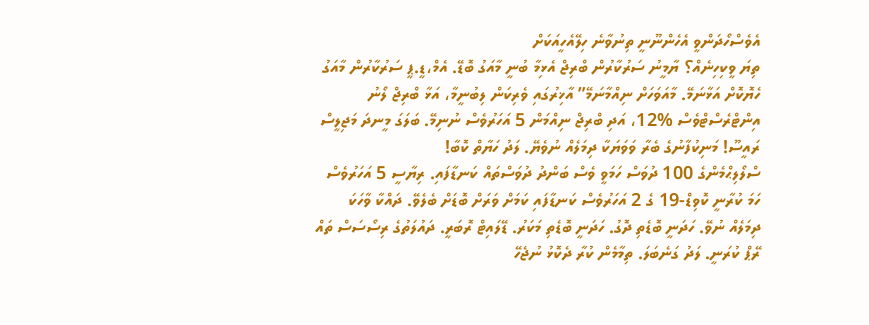އެވެސްހޯދަންވީ އެހެންނޫނީ ތިނުވާނެ ހިލޭއެހީއަކަށް
ތިޔަ ވީކިހިނެއް؟ ޔާމީނު ސަރުކާރުން ބްރިޖް އެޅިމާ ބުނީ މާއަގު ބޮޑޭ. އެމް،ޑީ.ޕީ ސަރުކާރުން މާއަގު ހެޔޮކޮށް އަޅާނަމޭ. މާއަވަހަށް ނިއްމާނަމޭ” އާޚިރުގައި ވެރިކަން ލިބުނީމާ، އަޅާ ބްރިޖް ލޯނު އިންޓްރެސްޓްވެސް %12، އަދި ބްރިޖް ނިއްމަން 5 އަހަރުވެސް ނުނިމޭ. ބަލަގަ މީނދަ މަޖިލީސް ރައީސޫ! މަނިކުފާނުގެ ބެރާ ވަވަޔަކާ ދިމަލެއް ނުވެޔޭ. ލަދު ހަޔާތް ކޮބާ!
ސްލޯލިޙްމެންގެ 100 ދުވަސް ހަމަވީ ވެސް ބަންދު ދުވަސްތައް ކަނޑާފައި. ރިޔާސީ 5 އަހަރުވެސް ހަމަ ކުރާނީ ކޮވިޑް-19 ގެ 2 އަހަރުވެސް ކަނޑާފައި ކަމަށް ވަރަށް ބޮޑަށް ބެލެވޭ. ދައްކާ ވާހަކަ ދިމަލެއް ނުވޭ. ހަދަނީ ބޮޑެތި ދޮގު. ހަދަނީ ބޮޑެތި މަކަރު. ޑޭލައިޓް ރޮބަރީ. ދައުލަތުގެ ރިސޯސަސް ތައް ރޭޕް ކުރަނީ. ލަދު ގަނެބަލަ. ތިމާމެން ކުރާ ދެކޮޅު ނުޖެހޭ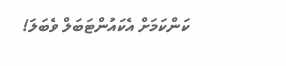ކަންކަމަށް އެކައުންޓަބަލް ވެބަލަ!